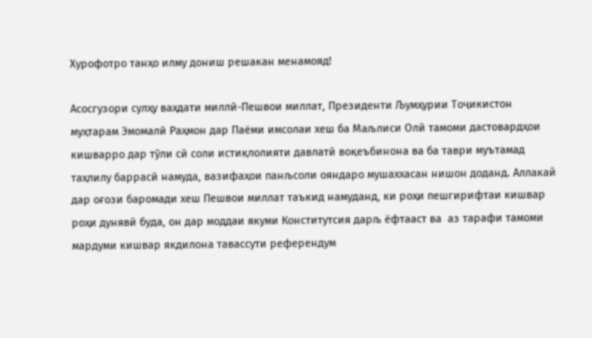Хурофотро танҳо илму дониш решакан менамояд!

Асосгузори сулҳу ваҳдати миллӣ-Пешвои миллат, Президенти Љумҳурии Тоҷикистон муҳтарам Эмомалӣ Раҳмон дар Паёми имсолаи хеш ба Маљлиси Олӣ тамоми дастовардҳои кишварро дар тӯли сӣ соли истиқлолияти давлатӣ воқеъбинона ва ба таври муътамад таҳлилу баррасӣ намуда, вазифаҳои панљсоли ояндаро мушаххасан нишон доданд. Аллакай дар оғози баромади хеш Пешвои миллат таъкид намуданд, ки роҳи пешгирифтаи кишвар роҳи дунявӣ буда, он дар моддаи якуми Конститутсия дарљ ёфтааст ва  аз тарафи тамоми мардуми кишвар якдилона тавассути референдум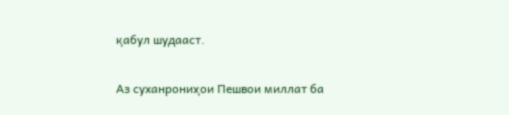қабул шудааст.

Аз суханрониҳои Пешвои миллат ба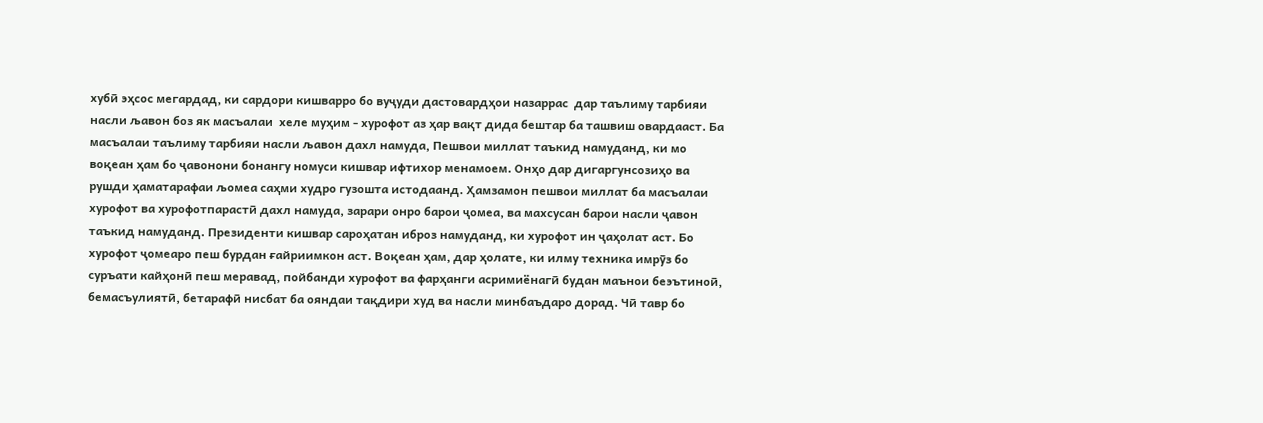хубӣ эҳсос мегардад, ки сардори кишварро бо вуҷуди дастовардҳои назаррас  дар таълиму тарбияи насли љавон боз як масъалаи  хеле муҳим - хурофот аз ҳар вақт дида бештар ба ташвиш овардааст. Ба масъалаи таълиму тарбияи насли љавон дахл намуда, Пешвои миллат таъкид намуданд, ки мо воқеан ҳам бо ҷавонони бонангу номуси кишвар ифтихор менамоем. Онҳо дар дигаргунсозиҳо ва рушди ҳаматарафаи љомеа саҳми худро гузошта истодаанд. Ҳамзамон пешвои миллат ба масъалаи хурофот ва хурофотпарастӣ дахл намуда, зарари онро барои ҷомеа, ва махсусан барои насли ҷавон таъкид намуданд. Президенти кишвар сароҳатан иброз намуданд, ки хурофот ин ҷаҳолат аст. Бо хурофот ҷомеаро пеш бурдан ғайриимкон аст. Воқеан ҳам, дар ҳолате, ки илму техника имрӯз бо суръати кайҳонӣ пеш меравад, пойбанди хурофот ва фарҳанги асримиёнагӣ будан маънои беэътиноӣ, бемасъулиятӣ, бетарафӣ нисбат ба ояндаи тақдири худ ва насли минбаъдаро дорад. Чӣ тавр бо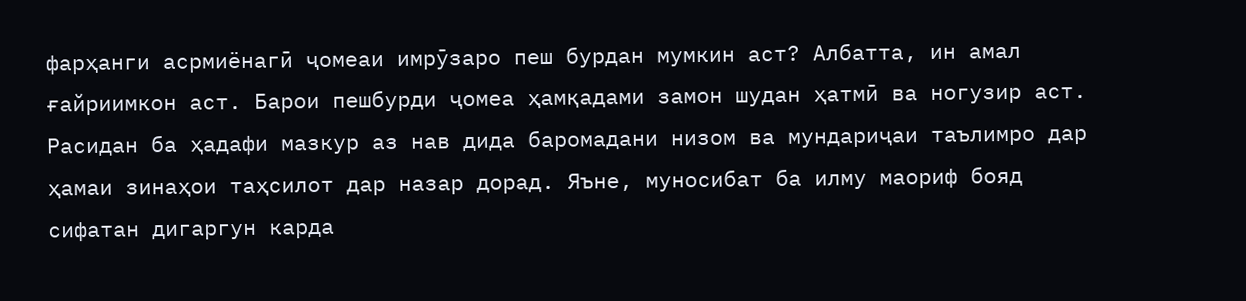фарҳанги асрмиёнагӣ ҷомеаи имрӯзаро пеш бурдан мумкин аст? Албатта, ин амал ғайриимкон аст. Барои пешбурди ҷомеа ҳамқадами замон шудан ҳатмӣ ва ногузир аст. Расидан ба ҳадафи мазкур аз нав дида баромадани низом ва мундариҷаи таълимро дар ҳамаи зинаҳои таҳсилот дар назар дорад. Яъне, муносибат ба илму маориф бояд сифатан дигаргун карда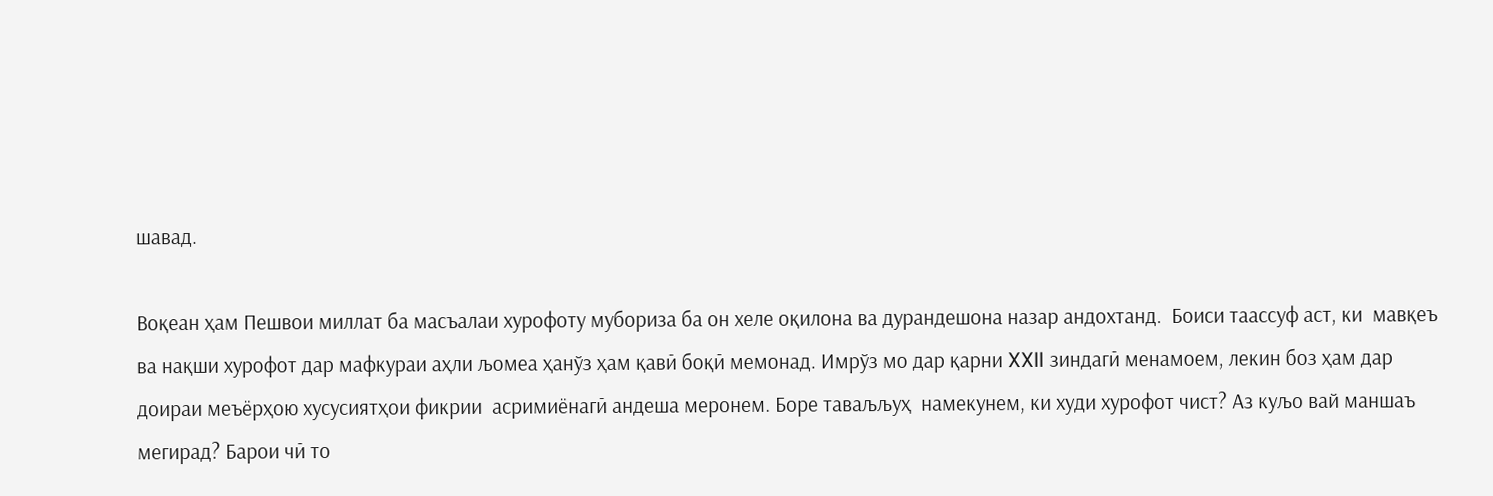шавад.

Воқеан ҳам Пешвои миллат ба масъалаи хурофоту мубориза ба он хеле оқилона ва дурандешона назар андохтанд.  Боиси таассуф аст, ки  мавқеъ ва нақши хурофот дар мафкураи аҳли љомеа ҳанўз ҳам қавӣ боқӣ мемонад. Имрўз мо дар қарни XXII зиндагӣ менамоем, лекин боз ҳам дар доираи меъёрҳою хусусиятҳои фикрии  асримиёнагӣ андеша меронем. Боре таваљљуҳ  намекунем, ки худи хурофот чист? Аз куљо вай маншаъ мегирад? Барои чӣ то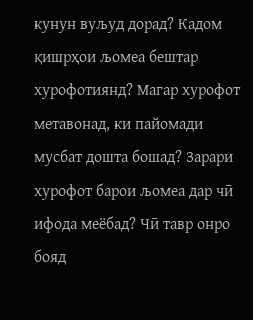кунун вуљуд дорад? Кадом қишрҳои љомеа бештар хурофотиянд? Магар хурофот метавонад, ки пайомади мусбат дошта бошад? Зарари хурофот барои љомеа дар чӣ ифода меёбад? Чӣ тавр онро бояд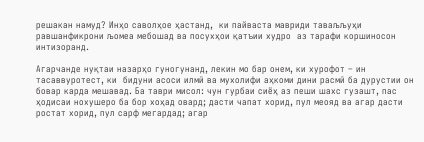решакан намуд? Инҳо саволҳое ҳастанд,  ки пайваста мавриди таваљљуҳи равшанфикрони љомеа мебошад ва посухҳои қатъии худро  аз тарафи коршиносон интизоранд.

Агарчанде нуқтаи назарҳо гуногунанд, лекин мо бар онем, ки хурофот – ин тасаввуротест, ки  бидуни асоси илмӣ ва мухолифи аҳкоми дини расмӣ ба дурустии он бовар карда мешавад. Ба таври мисол: чун гурбаи сиёҳ аз пеши шахс гузашт, пас ҳодисаи нохушеро ба бор хоҳад овард; дасти чапат хорид, пул меояд ва агар дасти ростат хорид, пул сарф мегардад; агар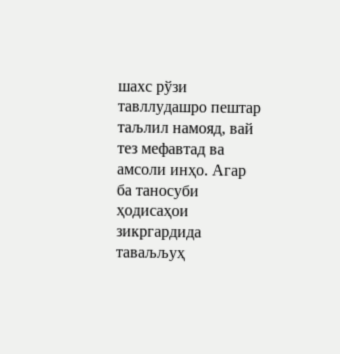шахс рўзи тавллудашро пештар таљлил намояд, вай тез мефавтад ва амсоли инҳо. Агар ба таносуби ҳодисаҳои зикргардида таваљљуҳ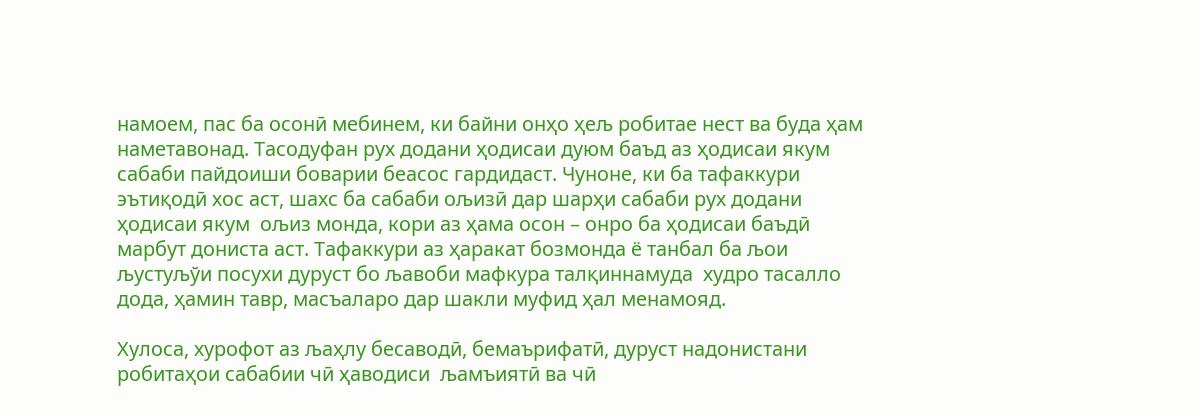намоем, пас ба осонӣ мебинем, ки байни онҳо ҳељ робитае нест ва буда ҳам наметавонад. Тасодуфан рух додани ҳодисаи дуюм баъд аз ҳодисаи якум сабаби пайдоиши боварии беасос гардидаст. Чуноне, ки ба тафаккури эътиқодӣ хос аст, шахс ба сабаби ољизӣ дар шарҳи сабаби рух додани ҳодисаи якум  ољиз монда, кори аз ҳама осон – онро ба ҳодисаи баъдӣ марбут дониста аст. Тафаккури аз ҳаракат бозмонда ё танбал ба љои љустуљўи посухи дуруст бо љавоби мафкура талқиннамуда  худро тасалло дода, ҳамин тавр, масъаларо дар шакли муфид ҳал менамояд.

Хулоса, хурофот аз љаҳлу бесаводӣ, бемаърифатӣ, дуруст надонистани робитаҳои сабабии чӣ ҳаводиси  љамъиятӣ ва чӣ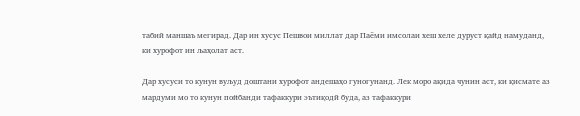табиӣ маншаъ мегирад. Дар ин хусус Пешвои миллат дар Паёми имсолаи хеш хеле дуруст қайд намуданд,  ки хурофот ин љаҳолат аст.

Дар хусуси то кунун вуљуд доштани хурофот андешаҳо гуногунанд. Лек моро ақида чунин аст, ки қисмате аз мардуми мо то кунун пойбанди тафаккури эътиқодӣ буда, аз тафаккури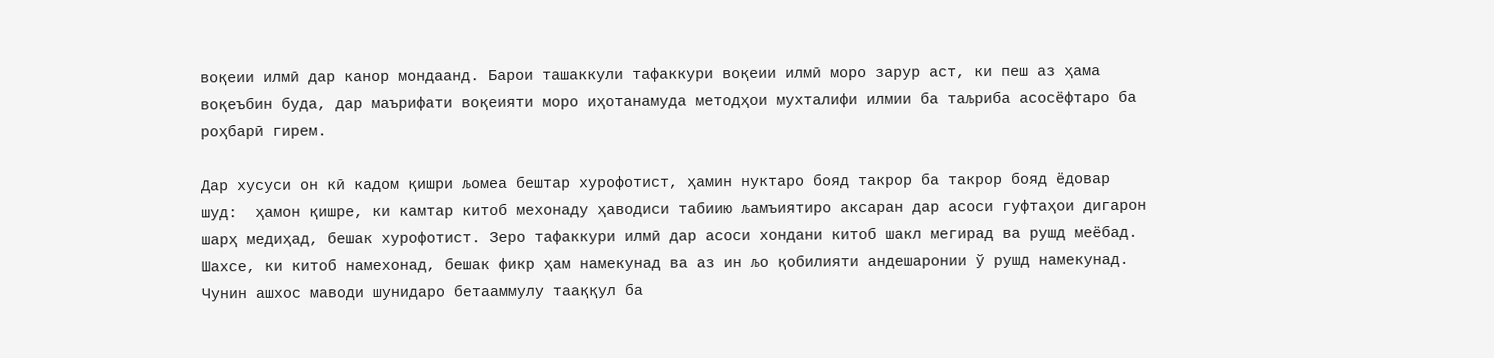воқеии илмӣ дар канор мондаанд. Барои ташаккули тафаккури воқеии илмӣ моро зарур аст, ки пеш аз ҳама воқеъбин буда, дар маърифати воқеияти моро иҳотанамуда методҳои мухталифи илмии ба таљриба асосёфтаро ба роҳбарӣ гирем.

Дар хусуси он кӣ кадом қишри љомеа бештар хурофотист, ҳамин нуктаро бояд такрор ба такрор бояд ёдовар шуд:  ҳамон қишре, ки камтар китоб мехонаду ҳаводиси табиию љамъиятиро аксаран дар асоси гуфтаҳои дигарон шарҳ медиҳад, бешак хурофотист. Зеро тафаккури илмӣ дар асоси хондани китоб шакл мегирад ва рушд меёбад. Шахсе, ки китоб намехонад, бешак фикр ҳам намекунад ва аз ин љо қобилияти андешаронии ў рушд намекунад. Чунин ашхос маводи шунидаро бетааммулу тааққул ба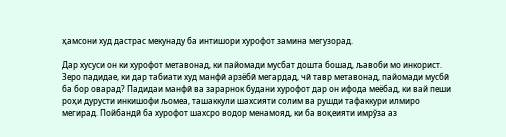ҳамсони худ дастрас мекунаду ба интишори хурофот замина мегузорад.

Дар хусуси он ки хурофот метавонад, ки пайомади мусбат дошта бошад, љавоби мо инкорист. Зеро падидае, ки дар табиати худ манфӣ арзёбӣ мегардад, чӣ тавр метавонад, пайомади мусбӣ ба бор оварад? Падидаи манфӣ ва зарарнок будани хурофот дар он ифода меёбад, ки вай пеши роҳи дурусти инкишофи љомеа, ташаккули шахсияти солим ва рушди тафаккури илмиро мегирад. Пойбандӣ ба хурофот шахсро водор менамояд, ки ба воқеияти имрўза аз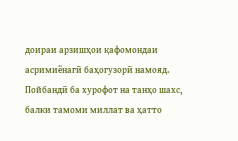доираи арзишҳои қафомондаи асримиёнагӣ баҳогузорӣ намояд. Пойбандӣ ба хурофот на танҳо шахс, балки тамоми миллат ва ҳатто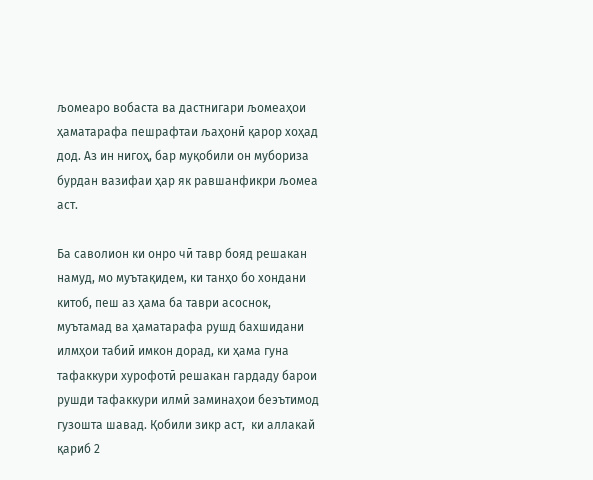љомеаро вобаста ва дастнигари љомеаҳои ҳаматарафа пешрафтаи љаҳонӣ қарор хоҳад дод. Аз ин нигоҳ, бар муқобили он мубориза бурдан вазифаи ҳар як равшанфикри љомеа аст.

Ба саволион ки онро чӣ тавр бояд решакан намуд, мо муътақидем, ки танҳо бо хондани китоб, пеш аз ҳама ба таври асоснок, муътамад ва ҳаматарафа рушд бахшидани илмҳои табиӣ имкон дорад, ки ҳама гуна тафаккури хурофотӣ решакан гардаду барои рушди тафаккури илмӣ заминаҳои беэътимод гузошта шавад. Қобили зикр аст,  ки аллакай қариб 2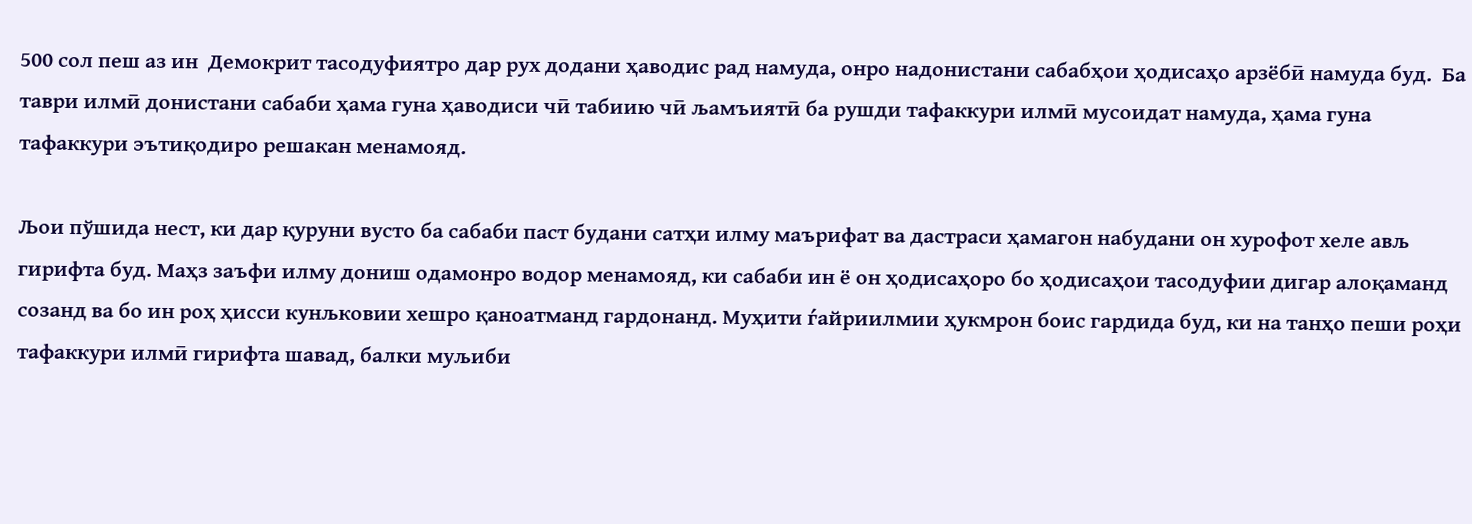500 сол пеш аз ин  Демокрит тасодуфиятро дар рух додани ҳаводис рад намуда, онро надонистани сабабҳои ҳодисаҳо арзёбӣ намуда буд.  Ба таври илмӣ донистани сабаби ҳама гуна ҳаводиси чӣ табиию чӣ љамъиятӣ ба рушди тафаккури илмӣ мусоидат намуда, ҳама гуна тафаккури эътиқодиро решакан менамояд.

Љои пўшида нест, ки дар қуруни вусто ба сабаби паст будани сатҳи илму маърифат ва дастраси ҳамагон набудани он хурофот хеле ављ гирифта буд. Маҳз заъфи илму дониш одамонро водор менамояд, ки сабаби ин ё он ҳодисаҳоро бо ҳодисаҳои тасодуфии дигар алоқаманд созанд ва бо ин роҳ ҳисси кунљковии хешро қаноатманд гардонанд. Муҳити ѓайриилмии ҳукмрон боис гардида буд, ки на танҳо пеши роҳи тафаккури илмӣ гирифта шавад, балки муљиби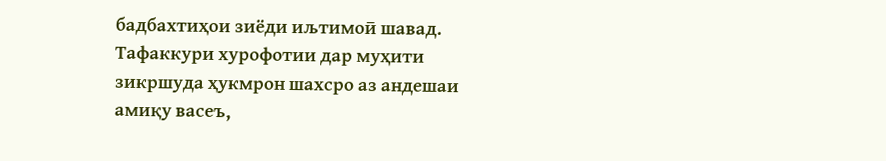бадбахтиҳои зиёди иљтимоӣ шавад. Тафаккури хурофотии дар муҳити зикршуда ҳукмрон шахсро аз андешаи амиқу васеъ,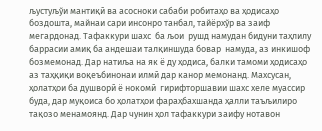љустуљўи мантиқӣ ва асосноки сабаби робитаҳо ва ҳодисаҳо боздошта, майнаи сари инсонро танбал, тайёрхўр ва заиф мегардонад. Тафаккури шахс  ба љои  рушд намудан бидуни таҳлилу баррасии амиқ ба андешаи талқиншуда бовар  намуда, аз инкишоф бозмемонад. Дар натиља на як ё ду ҳодиса, балки тамоми ҳодисаҳо аз таҳқиқи воқеъбинонаи илмӣ дар канор мемонанд. Махсусан, ҳолатҳои ба душворӣ ё нокомӣ  гирифторшавии шахс хеле муассир буда, дар муқоиса бо ҳолатҳои фараҳбахшанда ҳалли таъљилиро тақозо менамоянд. Дар чунин ҳол тафаккури заифу нотавон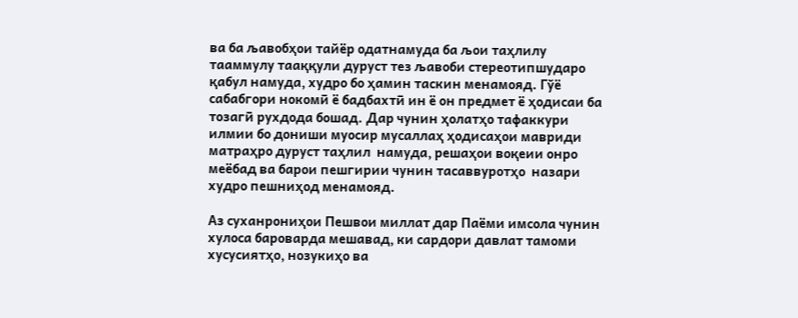ва ба љавобҳои тайёр одатнамуда ба љои таҳлилу тааммулу тааққули дуруст тез љавоби стереотипшударо қабул намуда, худро бо ҳамин таскин менамояд. Гўё сабабгори нокомӣ ё бадбахтӣ ин ё он предмет ё ҳодисаи ба тозагӣ рухдода бошад. Дар чунин ҳолатҳо тафаккури илмии бо дониши муосир мусаллаҳ ҳодисаҳои мавриди матраҳро дуруст таҳлил  намуда, решаҳои воқеии онро меёбад ва барои пешгирии чунин тасаввуротҳо  назари худро пешниҳод менамояд.

Аз суханрониҳои Пешвои миллат дар Паёми имсола чунин хулоса бароварда мешавад, ки сардори давлат тамоми хусусиятҳо, нозукиҳо ва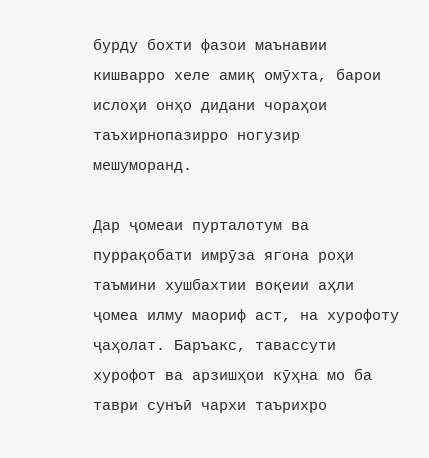бурду бохти фазои маънавии кишварро хеле амиқ омӯхта, барои ислоҳи онҳо дидани чораҳои таъхирнопазирро ногузир мешуморанд.

Дар ҷомеаи пурталотум ва пуррақобати имрӯза ягона роҳи таъмини хушбахтии воқеии аҳли ҷомеа илму маориф аст, на хурофоту ҷаҳолат. Баръакс, тавассути хурофот ва арзишҳои кӯҳна мо ба таври сунъӣ чархи таърихро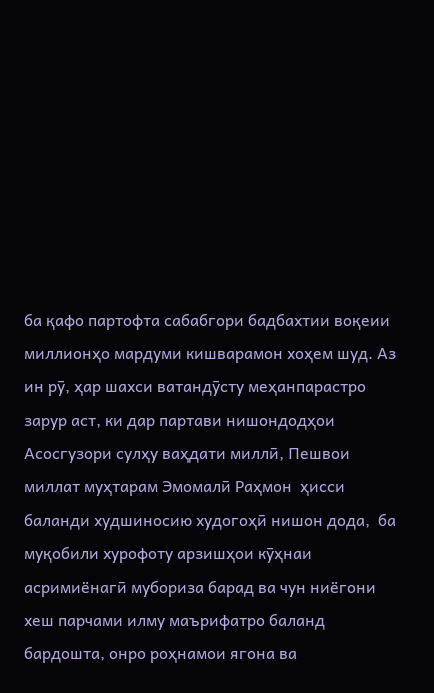ба қафо партофта сабабгори бадбахтии воқеии  миллионҳо мардуми кишварамон хоҳем шуд. Аз ин рӯ, ҳар шахси ватандӯсту меҳанпарастро зарур аст, ки дар партави нишондодҳои Асосгузори сулҳу ваҳдати миллӣ, Пешвои миллат муҳтарам Эмомалӣ Раҳмон  ҳисси баланди худшиносию худогоҳӣ нишон дода,  ба муқобили хурофоту арзишҳои кӯҳнаи асримиёнагӣ мубориза барад ва чун ниёгони хеш парчами илму маърифатро баланд бардошта, онро роҳнамои ягона ва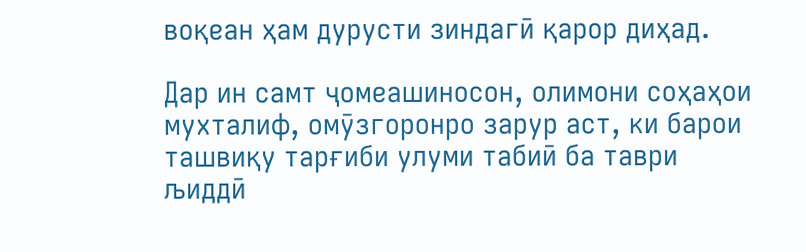воқеан ҳам дурусти зиндагӣ қарор диҳад.

Дар ин самт ҷомеашиносон, олимони соҳаҳои мухталиф, омӯзгоронро зарур аст, ки барои ташвиқу тарғиби улуми табиӣ ба таври љиддӣ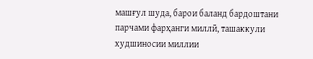машғул шуда, барои баланд бардоштани парчами фарҳанги миллӣ, ташаккули худшиносии миллии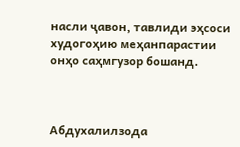насли ҷавон, тавлиди эҳсоси худогоҳию меҳанпарастии онҳо саҳмгузор бошанд.



Абдухалилзода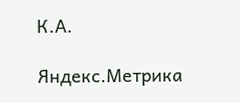К.А.

Яндекс.Метрика